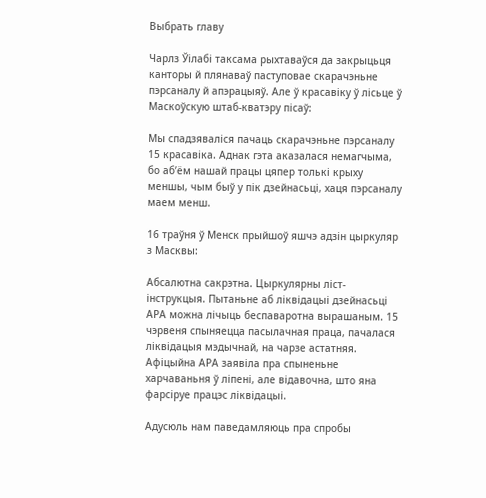Выбрать главу

Чарлз Ўілабі таксама рыхтаваўся да закрыцьця канторы й плянаваў паступовае скарачэньне пэрсаналу й апэрацыяў. Але ў красавіку ў лісьце ў Маскоўскую штаб-кватэру пісаў:

Мы спадзяваліся пачаць скарачэньне пэрсаналу 15 красавіка. Аднак гэта аказалася немагчыма, бо аб’ём нашай працы цяпер толькі крыху меншы, чым быў у пік дзейнасьці, хаця пэрсаналу маем менш.

16 траўня ў Менск прыйшоў яшчэ адзін цыркуляр з Масквы:

Абсалютна сакрэтна. Цыркулярны ліст-інструкцыя. Пытаньне аб ліквідацыі дзейнасьці АРА можна лічыць беспаваротна вырашаным. 15 чэрвеня спыняецца пасылачная праца, пачалася ліквідацыя мэдычнай, на чарзе астатняя. Афіцыйна АРА заявіла пра спыненьне харчаваньня ў ліпені, але відавочна, што яна фарсіруе працэс ліквідацыі.

Адусюль нам паведамляюць пра спробы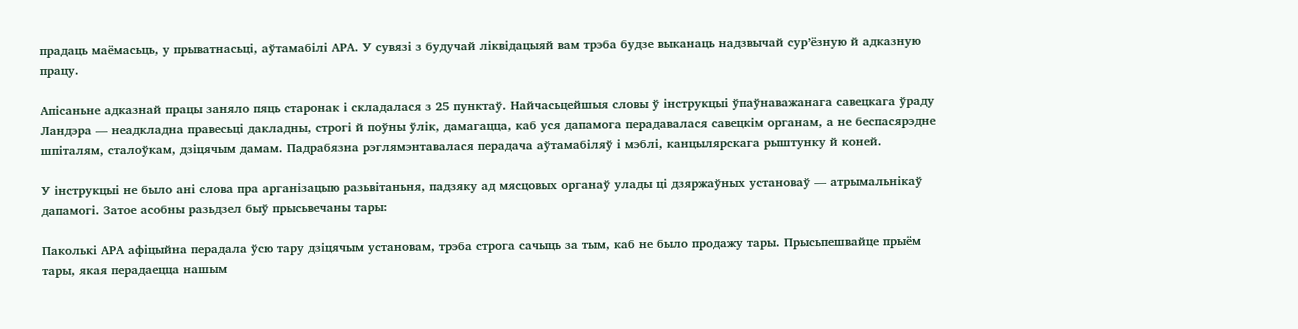прадаць маёмасьць, у прыватнасьці, аўтамабілі АРА. У сувязі з будучай ліквідацыяй вам трэба будзе выканаць надзвычай сур’ёзную й адказную працу.

Апісаньне адказнай працы заняло пяць старонак і складалася з 25 пунктаў. Найчасьцейшыя словы ў інструкцыі ўпаўнаважанага савецкага ўраду Ландэра — неадкладна правесьці дакладны, строгі й поўны ўлік, дамагацца, каб уся дапамога перадавалася савецкім органам, а не беспасярэдне шпіталям, сталоўкам, дзіцячым дамам. Падрабязна рэглямэнтавалася перадача аўтамабіляў і мэблі, канцылярскага рыштунку й коней.

У інструкцыі не было ані слова пра арганізацыю разьвітаньня, падзяку ад мясцовых органаў улады ці дзяржаўных установаў — атрымальнікаў дапамогі. Затое асобны разьдзел быў прысьвечаны тары:

Паколькі АРА афіцыйна перадала ўсю тару дзіцячым установам, трэба строга сачыць за тым, каб не было продажу тары. Прысьпешвайце прыём тары, якая перадаецца нашым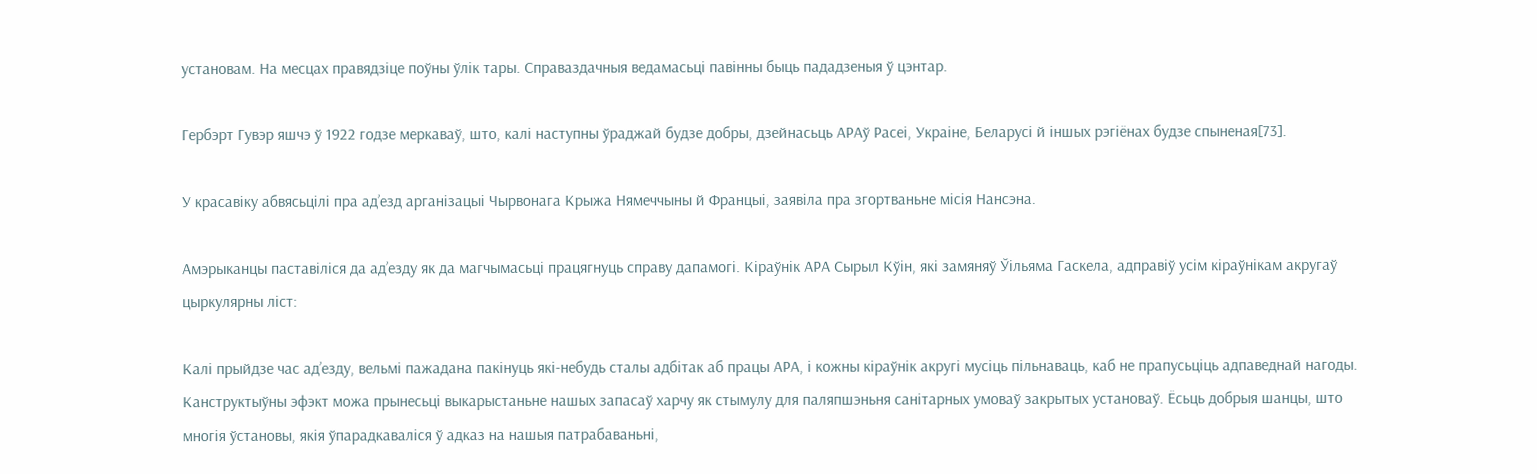установам. На месцах правядзіце поўны ўлік тары. Справаздачныя ведамасьці павінны быць пададзеныя ў цэнтар.

Гербэрт Гувэр яшчэ ў 1922 годзе меркаваў, што, калі наступны ўраджай будзе добры, дзейнасьць АРАў Расеі, Украіне, Беларусі й іншых рэгіёнах будзе спыненая[73].

У красавіку абвясьцілі пра ад’езд арганізацыі Чырвонага Крыжа Нямеччыны й Францыі, заявіла пра згортваньне місія Нансэна.

Амэрыканцы паставіліся да ад’езду як да магчымасьці працягнуць справу дапамогі. Кіраўнік АРА Сырыл Кўін, які замяняў Ўільяма Гаскела, адправіў усім кіраўнікам акругаў цыркулярны ліст:

Калі прыйдзе час ад’езду, вельмі пажадана пакінуць які-небудь сталы адбітак аб працы АРА, і кожны кіраўнік акругі мусіць пільнаваць, каб не прапусьціць адпаведнай нагоды. Канструктыўны эфэкт можа прынесьці выкарыстаньне нашых запасаў харчу як стымулу для паляпшэньня санітарных умоваў закрытых установаў. Ёсьць добрыя шанцы, што многія ўстановы, якія ўпарадкаваліся ў адказ на нашыя патрабаваньні,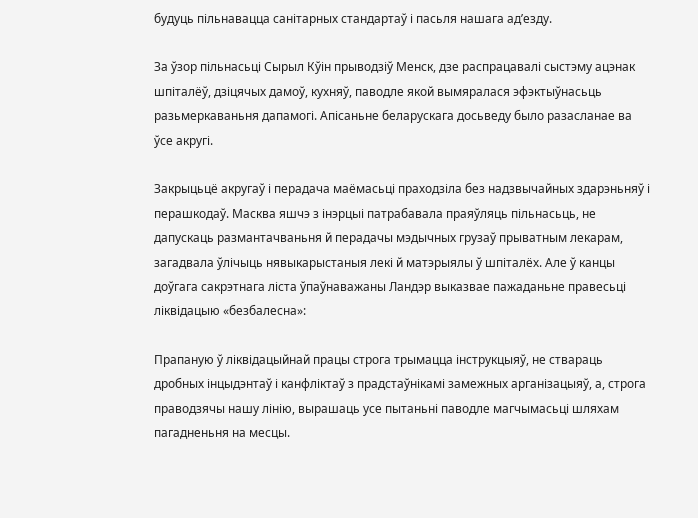будуць пільнавацца санітарных стандартаў і пасьля нашага ад’езду.

За ўзор пільнасьці Сырыл Кўін прыводзіў Менск, дзе распрацавалі сыстэму ацэнак шпіталёў, дзіцячых дамоў, кухняў, паводле якой вымяралася эфэктыўнасьць разьмеркаваньня дапамогі. Апісаньне беларускага досьведу было разасланае ва ўсе акругі.

Закрыцьцё акругаў і перадача маёмасьці праходзіла без надзвычайных здарэньняў і перашкодаў. Масква яшчэ з інэрцыі патрабавала праяўляць пільнасьць, не дапускаць размантачваньня й перадачы мэдычных грузаў прыватным лекарам, загадвала ўлічыць нявыкарыстаныя лекі й матэрыялы ў шпіталёх. Але ў канцы доўгага сакрэтнага ліста ўпаўнаважаны Ландэр выказвае пажаданьне правесьці ліквідацыю «безбалесна»:

Прапаную ў ліквідацыйнай працы строга трымацца інструкцыяў, не ствараць дробных інцыдэнтаў і канфліктаў з прадстаўнікамі замежных арганізацыяў, а, строга праводзячы нашу лінію, вырашаць усе пытаньні паводле магчымасьці шляхам пагадненьня на месцы.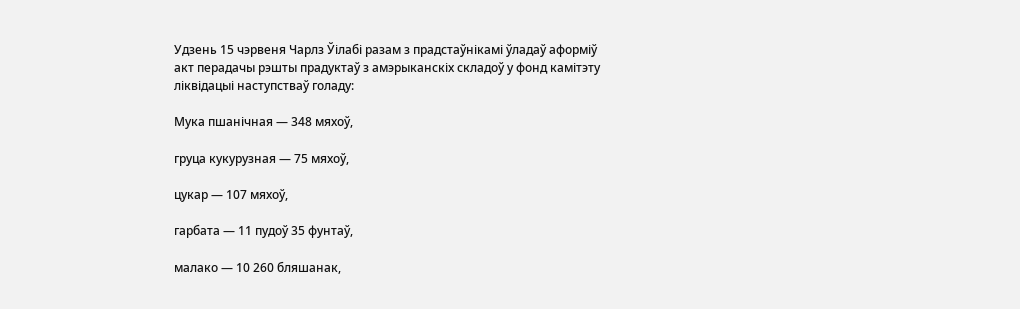Удзень 15 чэрвеня Чарлз Ўілабі разам з прадстаўнікамі ўладаў аформіў акт перадачы рэшты прадуктаў з амэрыканскіх складоў у фонд камітэту ліквідацыі наступстваў голаду:

Мука пшанічная — 348 мяхоў,

груца кукурузная — 75 мяхоў,

цукар — 107 мяхоў,

гарбата — 11 пудоў 35 фунтаў,

малако — 10 260 бляшанак,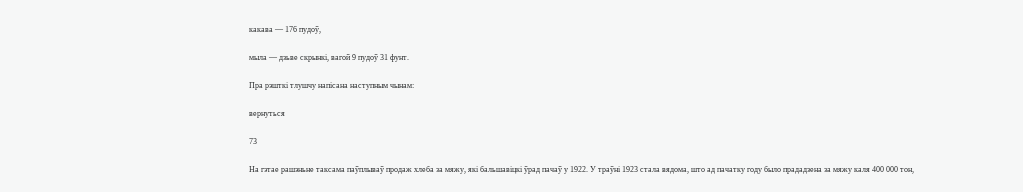какава — 176 пудоў,

мыла — дзьве скрынкі, вагой 9 пудоў 31 фунт.

Пра рэшткі тлушчу напісана наступным чынам:

вернуться

73

На гэтае рашэньне таксама паўплываў продаж хлеба за мяжу, які бальшавіцкі ўрад пачаў у 1922. У траўні 1923 стала вядома, што ад пачатку году было прададзена за мяжу каля 400 000 тон,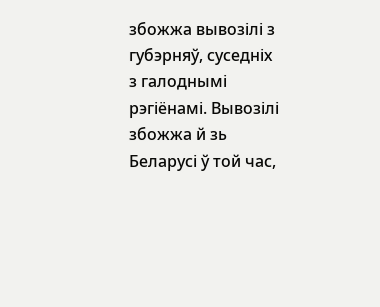збожжа вывозілі з губэрняў, суседніх з галоднымі рэгіёнамі. Вывозілі збожжа й зь Беларусі ў той час,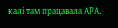калі там працавала АРА.